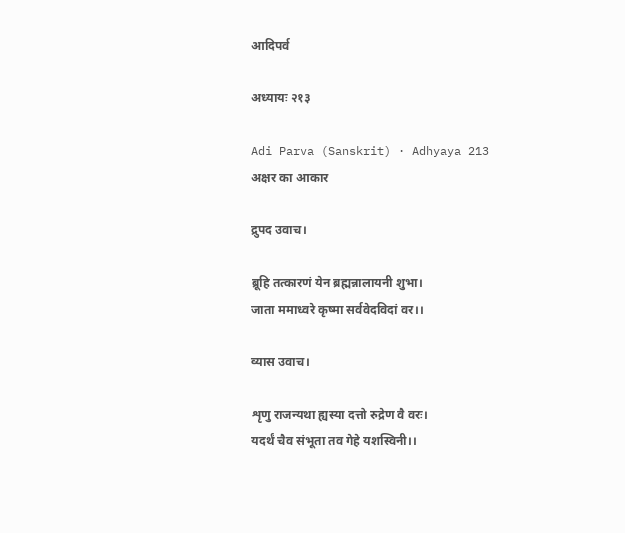आदिपर्व

अध्यायः २१३

Adi Parva (Sanskrit) · Adhyaya 213
अक्षर का आकार

द्रुपद उवाच।

ब्रूहि तत्कारणं येन ब्रह्मन्नालायनी शुभा।
जाता ममाध्वरे कृष्मा सर्ववेदविदां वर।।

व्यास उवाच।

शृणु राजन्यथा ह्यस्या दत्तो रुद्रेण वै वरः।
यदर्थं चैव संभूता तव गेहे यशस्विनी।।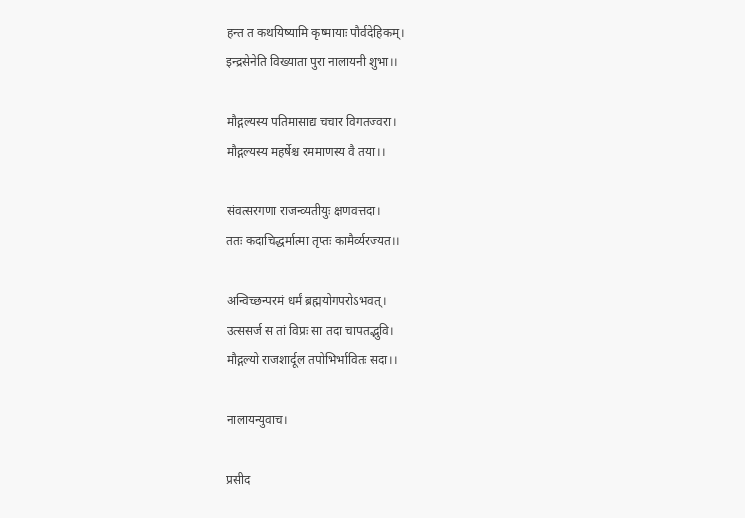हन्त त कथयिष्यामि कृष्मायाः पौर्वदेहिकम्।
इन्द्रसेनेति विख्याता पुरा नालायनी शुभा।।

मौद्गल्यस्य पतिमासाद्य चचार विगतज्वरा।
मौद्गल्यस्य महर्षेश्च रममाणस्य वै तया।।

संवत्सरगणा राजन्व्यतीयुः क्षणवत्तदा।
ततः कदाचिद्धर्मात्मा तृप्तः कामैर्व्यरज्यत।।

अन्विच्छन्परमं धर्मं ब्रह्मयोगपरोऽभवत्।
उत्ससर्ज स तां विप्रः सा तदा चापतद्भुवि।
मौद्गल्यो राजशार्दूल तपोभिर्भावितः सदा।।

नालायन्युवाच।

प्रसीद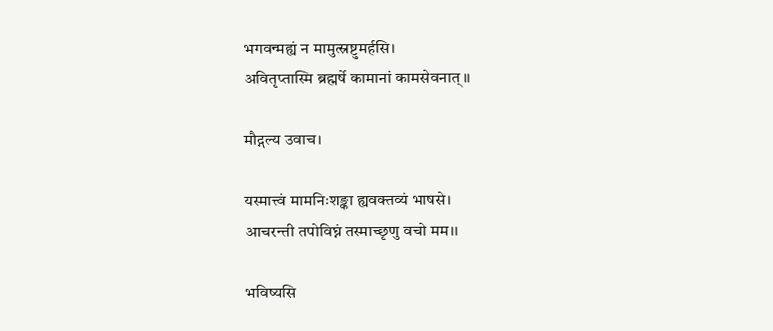भगवन्मह्यं न मामुत्स्रष्टुमर्हसि।
अवितृप्तास्मि ब्रह्मर्षे कामानां कामसेवनात्।।

मौद्गल्य उवाच।

यस्मात्त्वं मामनिःशङ्का ह्यवक्तव्यं भाषसे।
आचरन्ती तपोविघ्नं तस्माच्छृणु वचो मम।।

भविष्यसि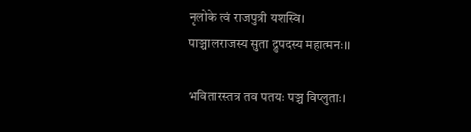नृलोके त्वं राजपुत्री यशस्वि।
पाञ्चालराजस्य सुता द्रुपदस्य महात्मनः।।

भवितारस्तत्र तव पतयः पञ्च विप्लुताः।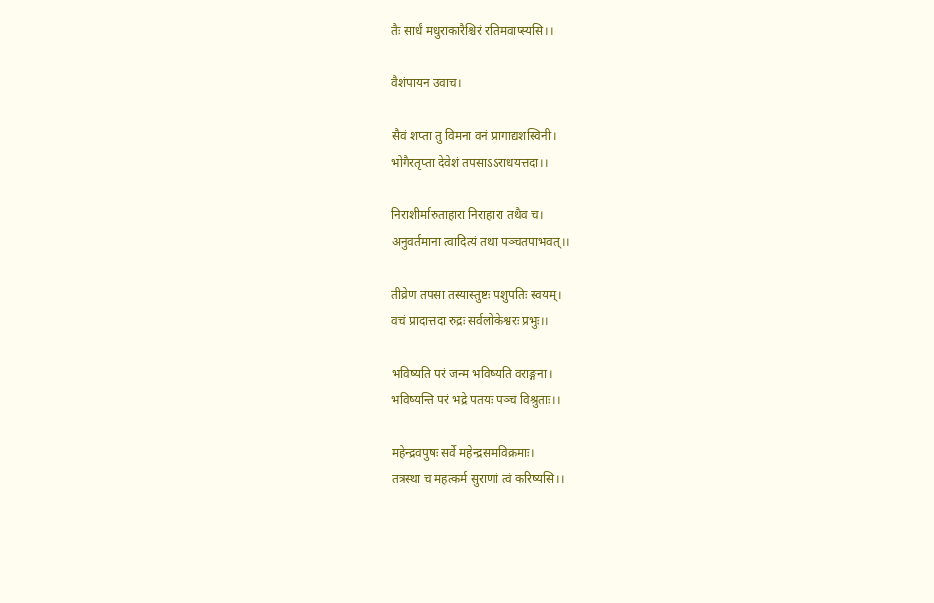तैः सार्धं मधुराकारैश्चिरं रतिमवाप्स्यसि।।

वैशंपायन उवाच।

सैवं शप्ता तु विमना वनं प्रागाद्यशस्विनी।
भोगैरतृप्ता देवेशं तपसाऽऽराधयत्तदा।।

निराशीर्मारुताहारा निराहारा तथैव च।
अनुवर्तमाना त्वादित्यं तथा पञ्चतपाभवत्।।

तीव्रेण तपसा तस्यास्तुष्टः पशुपतिः स्वयम्।
वचं प्रादात्तदा रुद्रः सर्वलोकेश्वरः प्रभुः।।

भविष्यति परं जन्म भविष्यति वराङ्गना।
भविष्यन्ति परं भद्रे पतयः पञ्च विश्रुताः।।

महेन्द्रवपुषः सर्वे महेन्द्रसमविक्रमाः।
तत्रस्था च महत्कर्म सुराणां त्वं करिष्यसि।।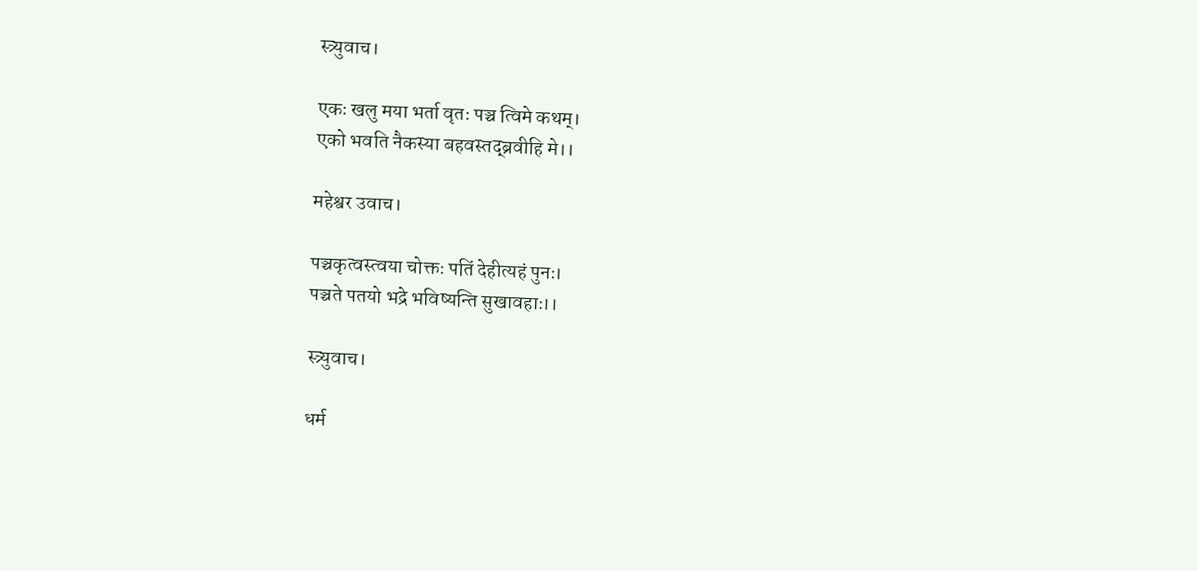स्त्र्युवाच।

एकः खलु मया भर्ता वृतः पञ्च त्विमे कथम्।
एको भवति नैकस्या बहवस्तद्ब्रवीहि मे।।

महेश्वर उवाच।

पञ्चकृत्वस्त्वया चोक्तः पतिं देहीत्यहं पुनः।
पञ्चते पतयो भद्रे भविष्यन्ति सुखावहाः।।

स्त्र्युवाच।

धर्म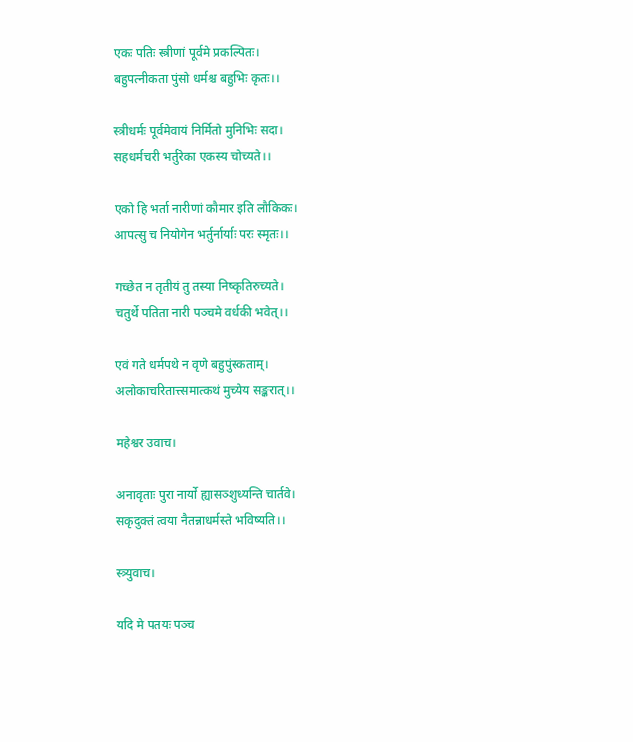एकः पतिः स्त्रीणां पूर्वमे प्रकल्पितः।
बहुपत्नीकता पुंसो धर्मश्च बहुभिः कृतः।।

स्त्रीधर्मः पूर्वमेवायं निर्मितो मुनिभिः सदा।
सहधर्मचरी भर्तुरेका एकस्य चोच्यते।।

एको हि भर्ता नारीणां कौमार इति लौकिकः।
आपत्सु च नियोगेन भर्तुर्नार्याः परः स्मृतः।।

गच्छेत न तृतीयं तु तस्या निष्कृतिरुच्यते।
चतुर्थे पतिता नारी पञ्चमे वर्धकी भवेत्।।

एवं गते धर्मपथे न वृणे बहुपुंस्कताम्।
अलोकाचरितात्त्समात्कथं मुच्येय सङ्करात्।।

महेश्वर उवाच।

अनावृताः पुरा नार्यो ह्यासञ्शुध्यन्ति चार्तवे।
सकृदुक्तं त्वया नैतन्नाधर्मस्ते भविष्यति।।

स्त्र्युवाच।

यदि मे पतयः पञ्च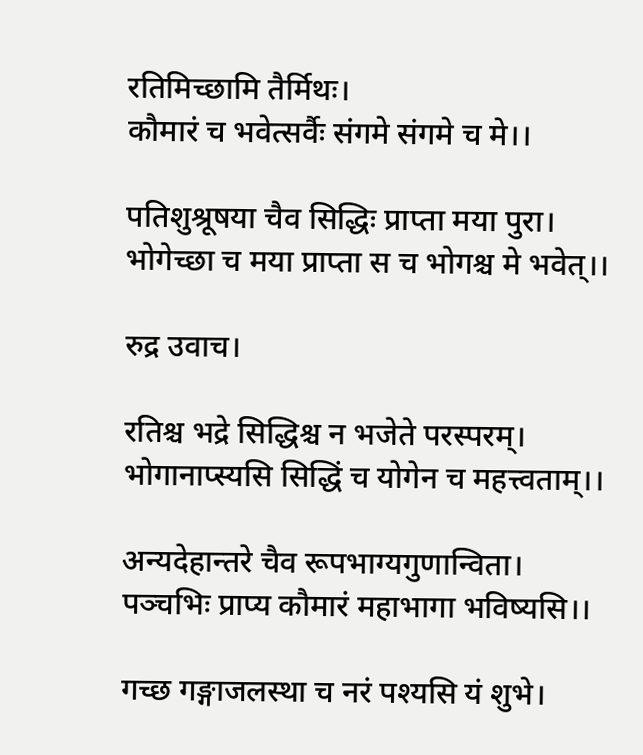रतिमिच्छामि तैर्मिथः।
कौमारं च भवेत्सर्वैः संगमे संगमे च मे।।

पतिशुश्रूषया चैव सिद्धिः प्राप्ता मया पुरा।
भोगेच्छा च मया प्राप्ता स च भोगश्च मे भवेत्।।

रुद्र उवाच।

रतिश्च भद्रे सिद्धिश्च न भजेते परस्परम्।
भोगानाप्स्यसि सिद्धिं च योगेन च महत्त्वताम्।।

अन्यदेहान्तरे चैव रूपभाग्यगुणान्विता।
पञ्चभिः प्राप्य कौमारं महाभागा भविष्यसि।।

गच्छ गङ्गाजलस्था च नरं पश्यसि यं शुभे।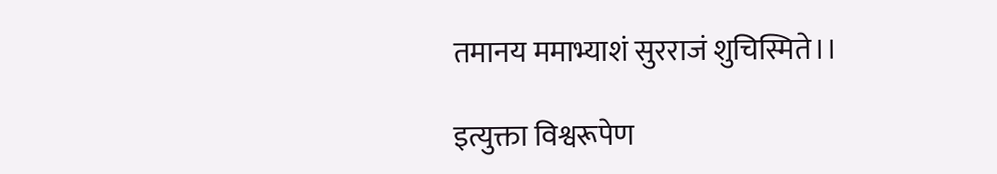तमानय ममाभ्याशं सुरराजं शुचिस्मिते।।

इत्युक्ता विश्वरूपेण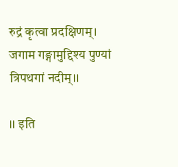रुद्रं कृत्वा प्रदक्षिणम्।
जगाम गङ्गामुद्दिश्य पुण्यां त्रिपथगां नदीम्।।

।। इति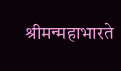श्रीमन्महाभारते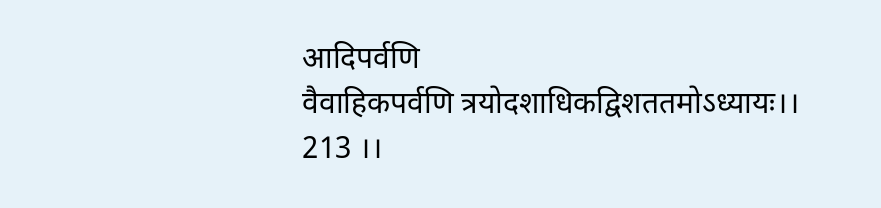आदिपर्वणि
वैवाहिकपर्वणि त्रयोदशाधिकद्विशततमोऽध्यायः।। 213 ।।